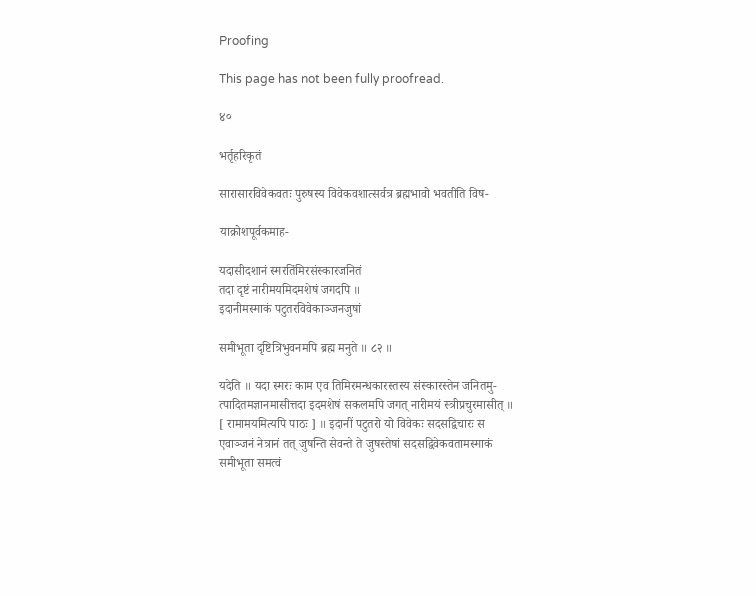Proofing

This page has not been fully proofread.

४०

भर्तृहरिकृतं

सारासारविवेकवतः पुरुषस्य विवेकवशात्सर्वत्र ब्रह्मभावो भवतीति विष-

याक्रोशपूर्वकमाह-

यदासीदशानं स्मरतिंमिरसंस्कारजनितं
तदा दृष्टं नारीमयमिदमशेषं जगदपि ॥
इदानीमस्माकं पटुतरविवेकाञ्जनजुषां

समीभूता दृष्टित्रिभुवनमपि ब्रह्म मनुते ॥ ८२ ॥

यदेति ॥ यदा स्मरः काम एव तिमिरमन्धकारस्तस्य संस्कारस्तेन जनितमु-
त्पादितमज्ञानमासीत्तदा इदमशेषं सकलमपि जगत् नारीमयं स्त्रीप्रचुरमासीत् ॥
[ रामामयमित्यपि पाठः ] ॥ इदानीं पटुतरो यो विवेकः सदसद्विचारः स
एवाञ्जनं नेत्रानं तत् जुषन्ति सेवन्ते ते जुषस्तेषां सदसद्विवेकवतामस्माकं
समीभूता समत्वं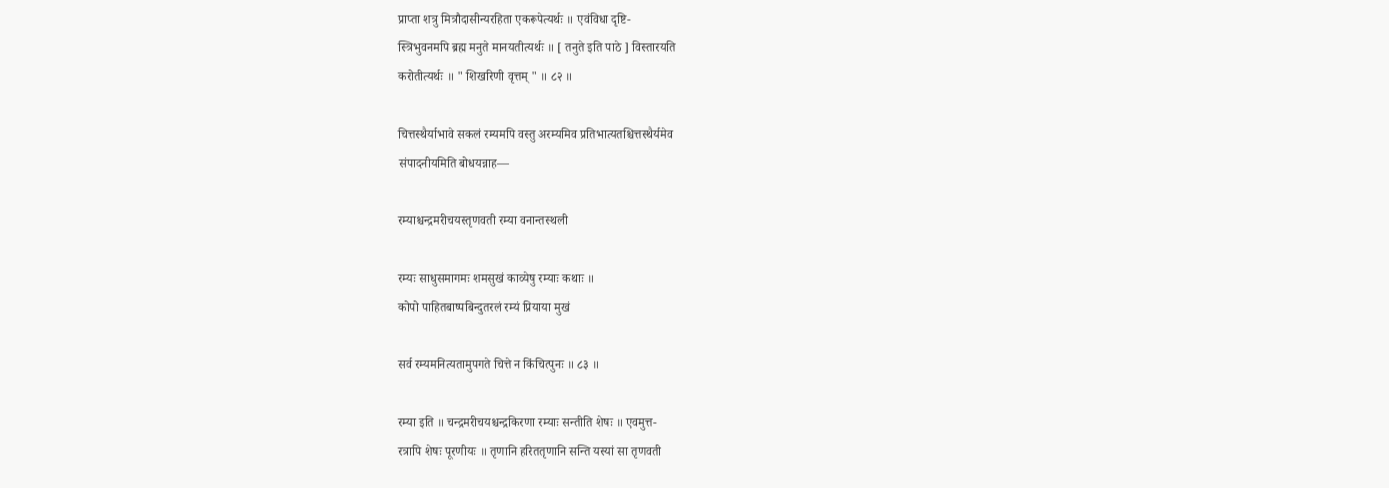प्राप्ता शत्रु मित्रौदासीन्यरहिता एकरूपेत्यर्थः ॥ एवंविधा दृष्टि-
स्त्रिभुवनमपि ब्रह्म मनुते मानयतीत्यर्थः ॥ [ तनुते इति पाठे ] विस्तारयति
करोतीत्यर्थः ॥ " शिखरिणी वृत्तम् " ॥ ८२ ॥

चित्तस्थैर्याभावे सकलं रम्यमपि वस्तु अरम्यमिव प्रतिभात्यतश्चित्तस्थैर्यमेव
संपादनीयमिति बोधयन्नाह—

रम्याश्चन्द्रमरीचयस्तृणवती रम्या वनान्तस्थली

रम्यः साधुसमागमः शमसुखं काव्येषु रम्याः कथाः ॥
कोपो पाहितबाष्पबिन्दुतरलं रम्यं प्रियाया मुखं

सर्व रम्यमनित्यतामुपगते चित्ते न किंचित्पुनः ॥ ८३ ॥

रम्या इति ॥ चन्द्रमरीचयश्चन्द्रकिरणा रम्याः सन्तीति शेषः ॥ एवमुत्त-
रत्रापि शेषः पूरणीयः ॥ तृणानि हरिततृणानि सन्ति यस्यां सा तृणवती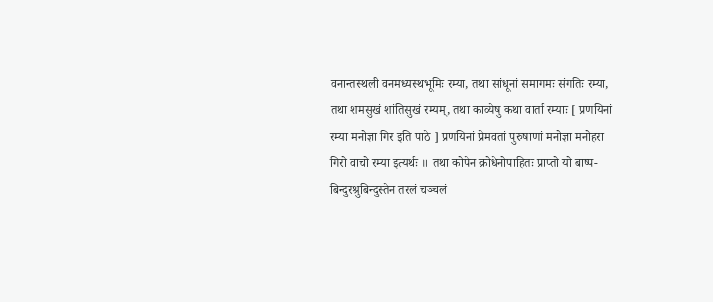वनान्तस्थली वनमध्यस्थभूमिः रम्या, तथा सांधूनां समागमः संगतिः रम्या,
तथा शमसुखं शांतिसुखं रम्यम्, तथा काव्येषु कथा वार्ता रम्याः [ प्रणयिनां
रम्या मनोज्ञा गिर इति पाठे ] प्रणयिनां प्रेमवतां पुरुषाणां मनोज्ञा मनोहरा
गिरो वाचो रम्या इत्यर्थः ॥ तथा कोपेन क्रोधेनोपाहितः प्राप्तो यो बाष्प-
बिन्दुरश्रुबिन्दुस्तेन तरलं चञ्चलं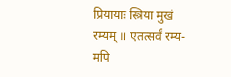प्रियायाः स्त्रिया मुखं रम्यम् ॥ एतत्सर्वं रम्य-
मपि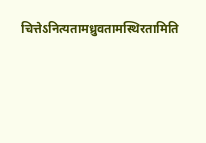चित्तेऽनित्यतामध्रुवतामस्थिरतामिति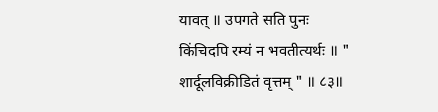यावत् ॥ उपगते सति पुनः
किंचिदपि रम्यं न भवतीत्यर्थः ॥ " शार्दूलविक्रीडितं वृत्तम् " ॥ ८३॥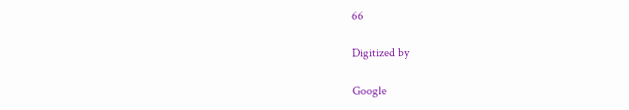66

Digitized by

Google